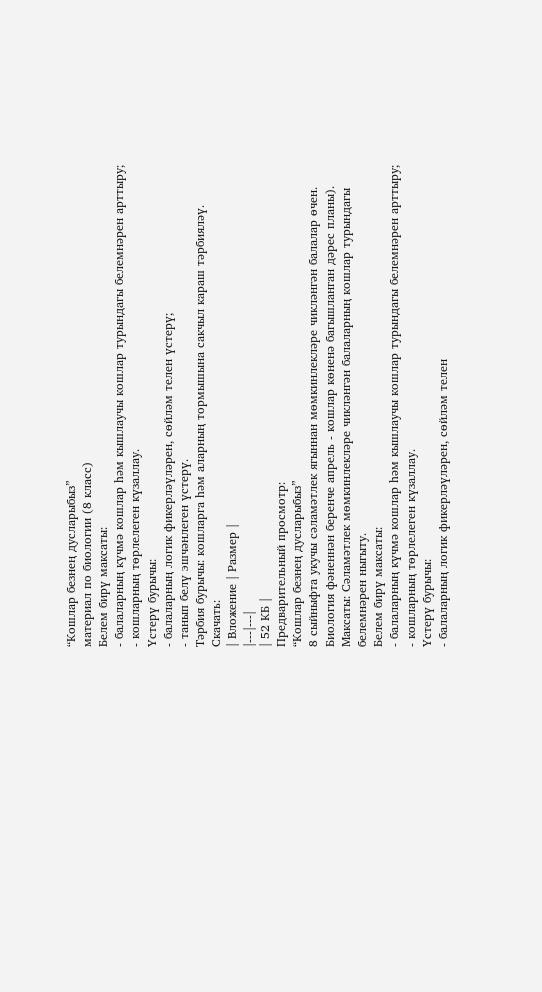“Кошлар безнең дусларыбыз”
материал по биологии (8 класс)
Белем бирү максаты:
- балаларның күчмә кошлар һәм кышлаучы кошлар турындагы белемнәрен арттыру;
- кошларның төрлелеген күзаллау.
Үстерү бурычы:
- балаларның логик фикерләүләрен, сөйләм телен үстерү;
- танып белү эшчәнлеген үстерү.
Тәрбия бурычы: кошларга һәм аларның тормышына сакчыл караш тәрбияләү.
Скачать:
| Вложение | Размер |
|---|---|
| 52 КБ |
Предварительный просмотр:
“Кошлар безнең дусларыбыз”
8 сыйныфта укучы сәламәтлек ягыннан мөмкинлекләре чикләнгән балалар өчен.
Биология фәненнән беренче апрель - кошлар көненә багышланган дәрес планы).
Максаты: Сәламәтлек мөмкинлекләре чикләнгән балаларның кошлар турындагы белемнәрен ныгыту.
Белем бирү максаты:
- балаларның күчмә кошлар һәм кышлаучы кошлар турындагы белемнәрен арттыру;
- кошларның төрлелеген күзаллау.
Үстерү бурычы:
- балаларның логик фикерләүләрен, сөйләм телен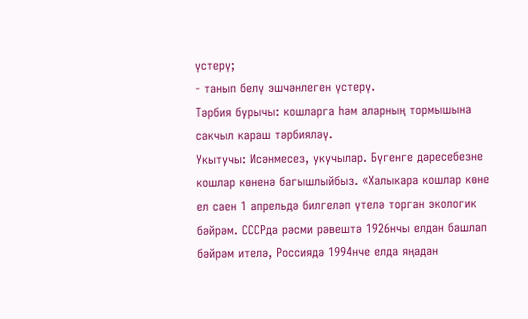үстерү;
- танып белү эшчәнлеген үстерү.
Тәрбия бурычы: кошларга һәм аларның тормышына сакчыл караш тәрбияләү.
Укытучы: Исәнмесез, укучылар. Бүгенге дәресебезне кошлар көненә багышлыйбыз. «Халыкара кошлар көне ел саен 1 апрельдә билгеләп үтелә торган экологик бәйрәм. СССРда рәсми рәвештә 1926нчы елдан башлап бәйрәм ителә, Россиядә 1994нче елда яңадан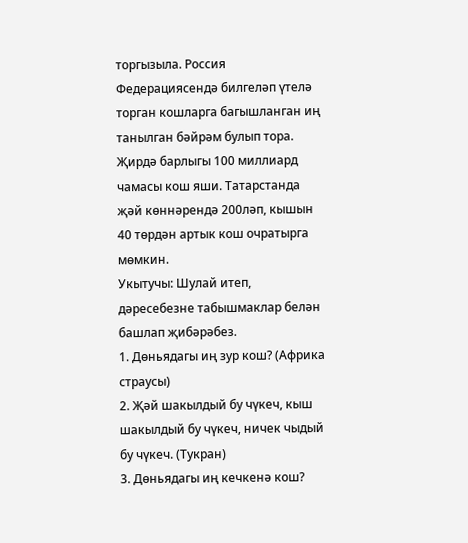торгызыла. Россия Федерациясендә билгеләп үтелә торган кошларга багышланган иң танылган бәйрәм булып тора. Җирдә барлыгы 100 миллиард чамасы кош яши. Татарстанда җәй көннәрендә 200ләп, кышын 40 төрдән артык кош очратырга мөмкин.
Укытучы: Шулай итеп, дәресебезне табышмаклар белән башлап җибәрәбез.
1. Дөньядагы иң зур кош? (Африка страусы)
2. Җәй шакылдый бу чүкеч, кыш шакылдый бу чүкеч, ничек чыдый бу чүкеч. (Тукран)
3. Дөньядагы иң кечкенә кош?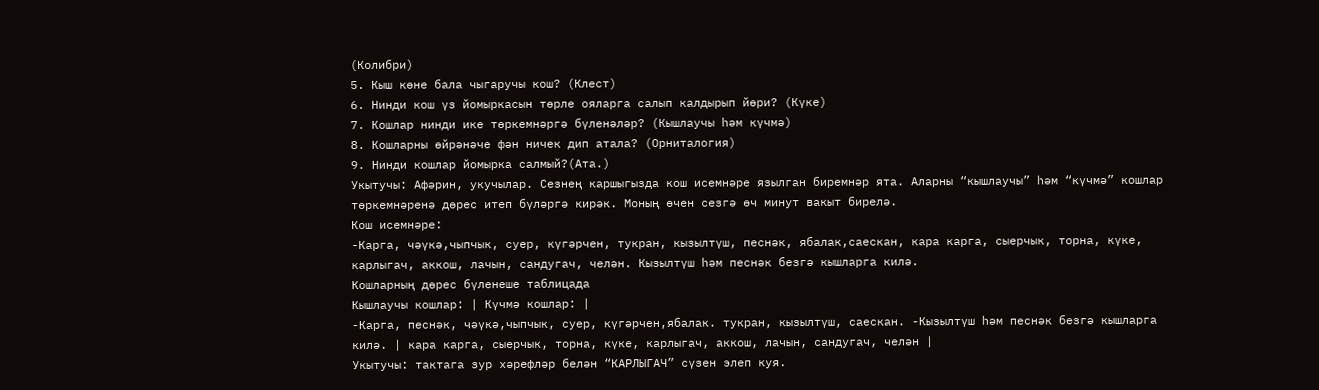(Колибри)
5. Кыш көне бала чыгаручы кош? (Клест)
6. Нинди кош үз йомыркасын төрле ояларга салып калдырып йөри? (Күке)
7. Кошлар нинди ике төркемнәргә бүленәләр? (Кышлаучы һәм күчмә)
8. Кошларны өйрәнәче фән ничек дип атала? (Орниталогия)
9. Нинди кошлар йомырка салмый?(Ата.)
Укытучы: Афәрин, укучылар. Сезнең каршыгызда кош исемнәре язылган биремнәр ята. Аларны “кышлаучы” һәм “күчмә” кошлар төркемнәренә дөрес итеп бүләргә кирәк. Моның өчен сезгә өч минут вакыт бирелә.
Кош исемнәре:
-Карга, чәүкә,чыпчык, суер, күгәрчен, тукран, кызылтүш, песнәк, ябалак,саескан, кара карга, сыерчык, торна, күке, карлыгач, аккош, лачын, сандугач, челән. Кызылтүш һәм песнәк безгә кышларга килә.
Кошларның дөрес бүленеше таблицада
Кышлаучы кошлар: | Күчмә кошлар: |
-Карга, песнәк, чәүкә,чыпчык, суер, күгәрчен,ябалак. тукран, кызылтүш, саескан. -Кызылтүш һәм песнәк безгә кышларга килә. | кара карга, сыерчык, торна, күке, карлыгач, аккош, лачын, сандугач, челән |
Укытучы: тактага зур хәрефләр белән “КАРЛЫГАЧ” сүзен элеп куя.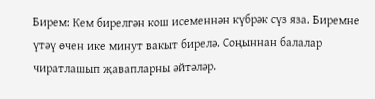Бирем: Кем бирелгән кош исеменнән күбрәк сүз яза. Биремне үтәү өчен ике минут вакыт бирелә. Соңыннан балалар чиратлашып җавапларны әйтәләр.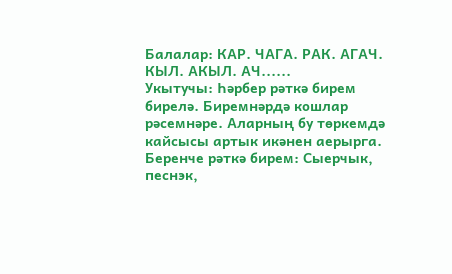Балалар: КАР. ЧАГА. РАК. АГАЧ. КЫЛ. АКЫЛ. АЧ......
Укытучы: Һәрбер рәткә бирем бирелә. Биремнәрдә кошлар рәсемнәре. Аларның бу төркемдә кайсысы артык икәнен аерырга.
Беренче рәткә бирем: Сыерчык, песнэк,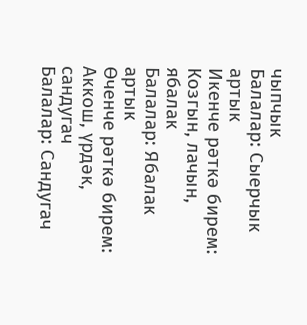чыпчык
Балалар: Сыерчык артык
Икенче рәткә бирем: Козгын, лачын, ябалак
Балалар: Ябалак артык
Өченче рәткә бирем: Аккош, үрдәк, сандугач
Балалар: Сандугач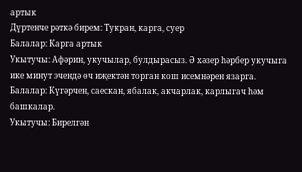артык
Дүртенче рәткә бирем: Тукран, карга, суер
Балалар: Карга артык
Укытучы: Афәрин, укучылар, булдырасыз. Ә хәзер һәрбер укучыга ике минут эчендә өч иҗектән торган кош исемнәрен язарга.
Балалар: Күгәрчен, саескан, ябалак, акчарлак, карлыгач һәм башкалар.
Укытучы: Бирелгән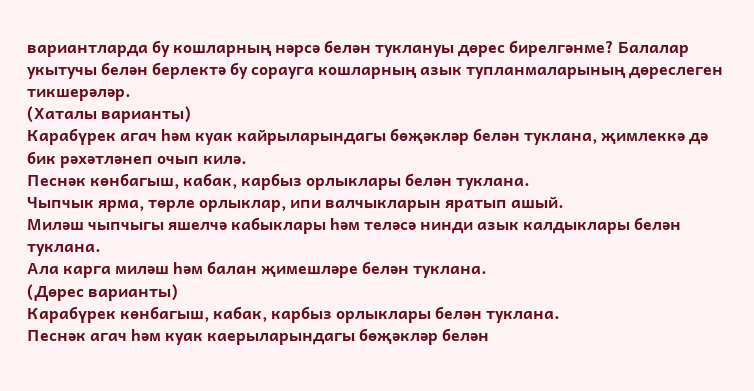вариантларда бу кошларның нәрсә белән туклануы дөрес бирелгәнме? Балалар укытучы белән берлектә бу сорауга кошларның азык тупланмаларының дөреслеген тикшерәләр.
(Хаталы варианты)
Карабүрек агач һәм куак кайрыларындагы бөҗәкләр белән туклана, җимлеккә дә бик рәхәтләнеп очып килә.
Песнәк көнбагыш, кабак, карбыз орлыклары белән туклана.
Чыпчык ярма, төрле орлыклар, ипи валчыкларын яратып ашый.
Миләш чыпчыгы яшелчә кабыклары һәм теләсә нинди азык калдыклары белән туклана.
Ала карга миләш һәм балан җимешләре белән туклана.
(Дөрес варианты)
Карабүрек көнбагыш, кабак, карбыз орлыклары белән туклана.
Песнәк агач һәм куак каерыларындагы бөҗәкләр белән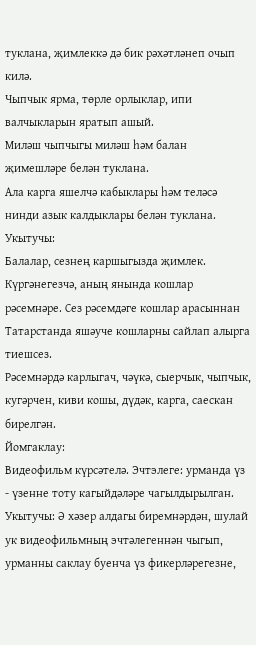туклана, җимлеккә дә бик рәхәтләнеп очып килә.
Чыпчык ярма, төрле орлыклар, ипи валчыкларын яратып ашый.
Миләш чыпчыгы миләш һәм балан җимешләре белән туклана.
Ала карга яшелчә кабыклары һәм теләсә нинди азык калдыклары белән туклана.
Укытучы:
Балалар, сезнең каршыгызда җимлек. Күргәнегезчә, аның янында кошлар рәсемнәре. Сез рәсемдәге кошлар арасыннан Татарстанда яшәуче кошларны сайлап алырга тиешсез.
Рәсемнәрдә карлыгач, чәүкә, сыерчык, чыпчык, кугәрчен, киви кошы, дүдәк, карга, саескан бирелгән.
Йомгаклау:
Видеофильм күрсәтелә. Эчтэлеге: урманда үз - үзенне тоту кагыйдәләре чагылдырылган.
Укытучы: Ә хәзер алдагы биремнәрдән, шулай ук видеофильмның эчтәлегеннән чыгып, урманны саклау буенча үз фикерләрегезне,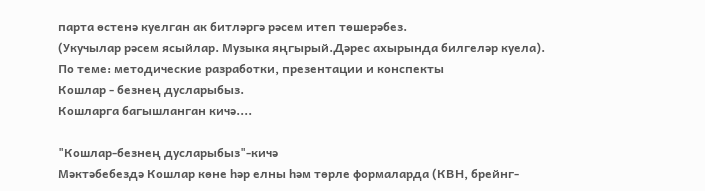парта өстенә куелган ак битләргә рәсем итеп төшерәбез.
(Укучылар рәсем ясыйлар. Музыка яңгырый.Дәрес ахырында билгеләр куела).
По теме: методические разработки, презентации и конспекты
Кошлар - безнең дусларыбыз.
Кошларга багышланган кичә....

"Кошлар-безнең дусларыбыз"-кичә
Мәктәбебездә Кошлар көне һәр елны һәм төрле формаларда (КВН, брейнг-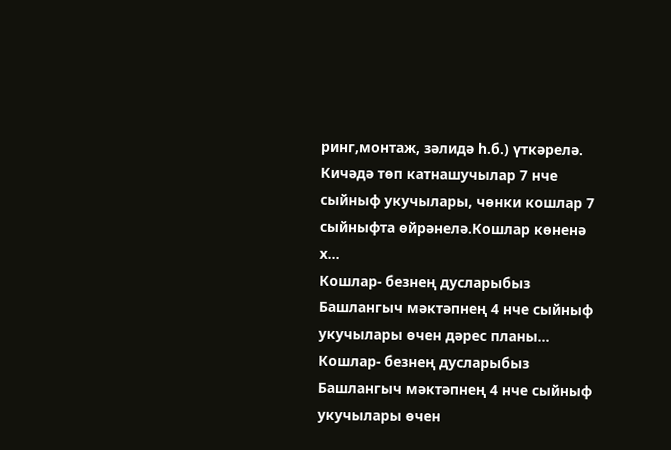ринг,монтаж, зәлидә һ.б.) үткәрелә. Кичәдә төп катнашучылар 7 нче сыйныф укучылары, чөнки кошлар 7 сыйныфта өйрәнелә.Кошлар көненә х...
Кошлар- безнең дусларыбыз
Башлангыч мәктәпнең 4 нче сыйныф укучылары өчен дәрес планы...
Кошлар- безнең дусларыбыз
Башлангыч мәктәпнең 4 нче сыйныф укучылары өчен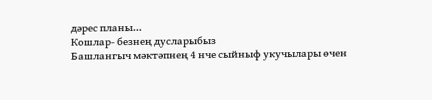дәрес планы...
Кошлар- безнең дусларыбыз
Башлангыч мәктәпнең 4 нче сыйныф укучылары өчен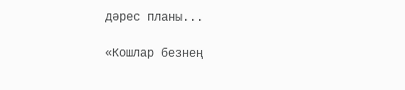дәрес планы...

«Кошлар безнең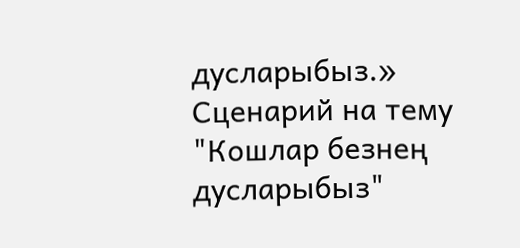дусларыбыз.»
Сценарий на тему "Кошлар безнең дусларыбыз"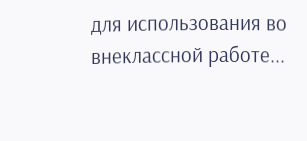для использования во внеклассной работе...